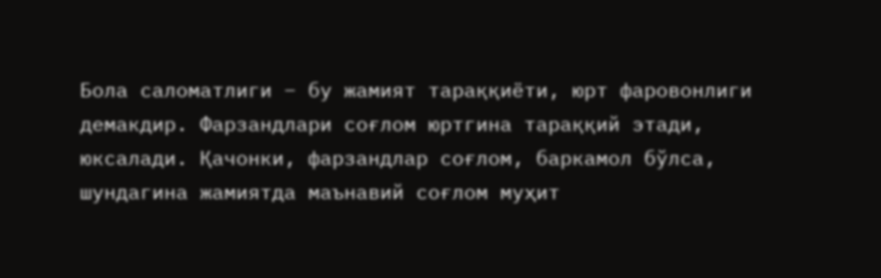Бола саломатлиги – бу жамият тараққиёти, юрт фаровонлиги демакдир. Фарзандлари соғлом юртгина тараққий этади, юксалади. Қачонки, фарзандлар соғлом, баркамол бўлса, шундагина жамиятда маънавий соғлом муҳит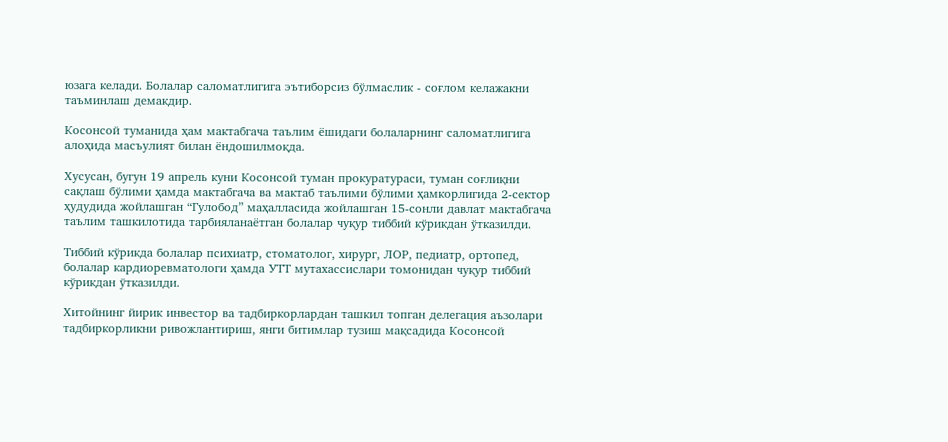юзага келади. Болалар саломатлигига эътиборсиз бўлмаслик - соғлом келажакни таъминлаш демакдир.

Косонсой туманида ҳам мактабгача таълим ёшидаги болаларнинг саломатлигига алоҳида масъулият билан ёндошилмоқда.

Хусусан, бугун 19 апрель куни Косонсой туман прокуратураси, туман соғлиқни сақлаш бўлими ҳамда мактабгача ва мактаб таълими бўлими ҳамкорлигида 2-сектор ҳудудида жойлашган “Гулобод” маҳалласида жойлашган 15-сонли давлат мактабгача таълим ташкилотида тарбияланаётган болалар чуқур тиббий кўрикдан ўтказилди.

Тиббий кўрикда болалар психиатр, стоматолог, хирург, ЛОР, педиатр, ортопед, болалар кардиоревматологи ҳамда УТТ мутахассислари томонидан чуқур тиббий кўрикдан ўтказилди.

Хитойнинг йирик инвестор ва тадбиркорлардан ташкил топган делегация аъзолари тадбиркорликни ривожлантириш, янги битимлар тузиш мақсадида Косонсой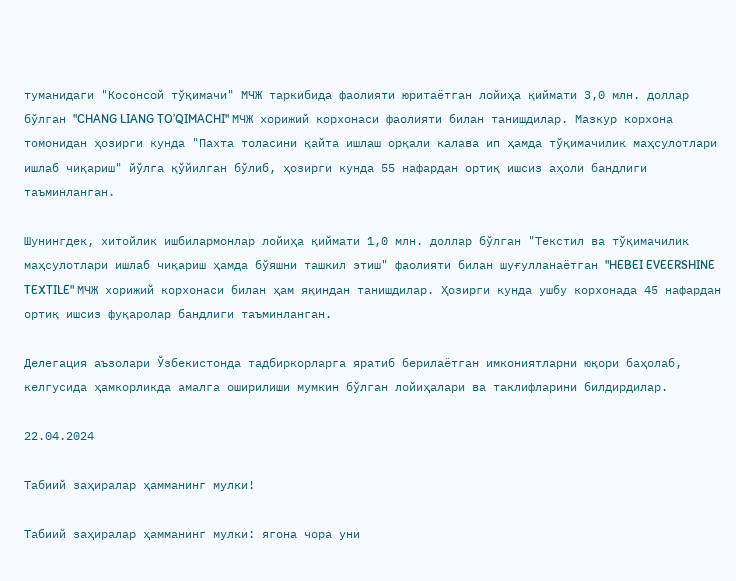туманидаги "Косонсой тўқимачи" МЧЖ таркибида фаолияти юритаётган лойиҳа қиймати 3,0 млн. доллар бўлган "CHANG LIANG TO’QIMACHI" МЧЖ хорижий корхонаси фаолияти билан танишдилар. Мазкур корхона томонидан ҳозирги кунда "Пахта толасини қайта ишлаш орқали калава ип ҳамда тўқимачилик маҳсулотлари ишлаб чиқариш" йўлга қўйилган бўлиб, ҳозирги кунда 55 нафардан ортиқ ишсиз аҳоли бандлиги таъминланган.

Шунингдек, хитойлик ишбилармонлар лойиҳа қиймати 1,0 млн. доллар бўлган "Текстил ва тўқимачилик маҳсулотлари ишлаб чиқариш ҳамда бўяшни ташкил этиш" фаолияти билан шуғулланаётган "HEBEI EVEERSHINE TEXTILE" МЧЖ хорижий корхонаси билан ҳам яқиндан танишдилар. Ҳозирги кунда ушбу корхонада 45 нафардан ортиқ ишсиз фуқаролар бандлиги таъминланган.

Делегация аъзолари Ўзбекистонда тадбиркорларга яратиб берилаётган имкониятларни юқори баҳолаб, келгусида ҳамкорликда амалга оширилиши мумкин бўлган лойиҳалари ва таклифларини билдирдилар.

22.04.2024

Табиий заҳиралар ҳамманинг мулки!

Табиий заҳиралар ҳамманинг мулки: ягона чора уни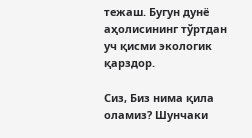тежаш. Бугун дунё аҳолисининг тўртдан уч қисми экологик қарздор.

Сиз, Биз нима қила оламиз? Шунчаки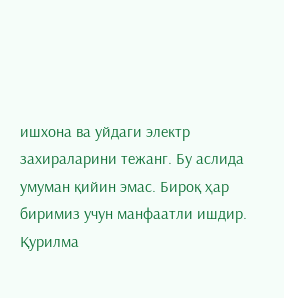ишхона ва уйдаги электр захираларини тежанг. Бу аслида умуман қийин эмас. Бироқ ҳар биримиз учун манфаатли ишдир. Қурилма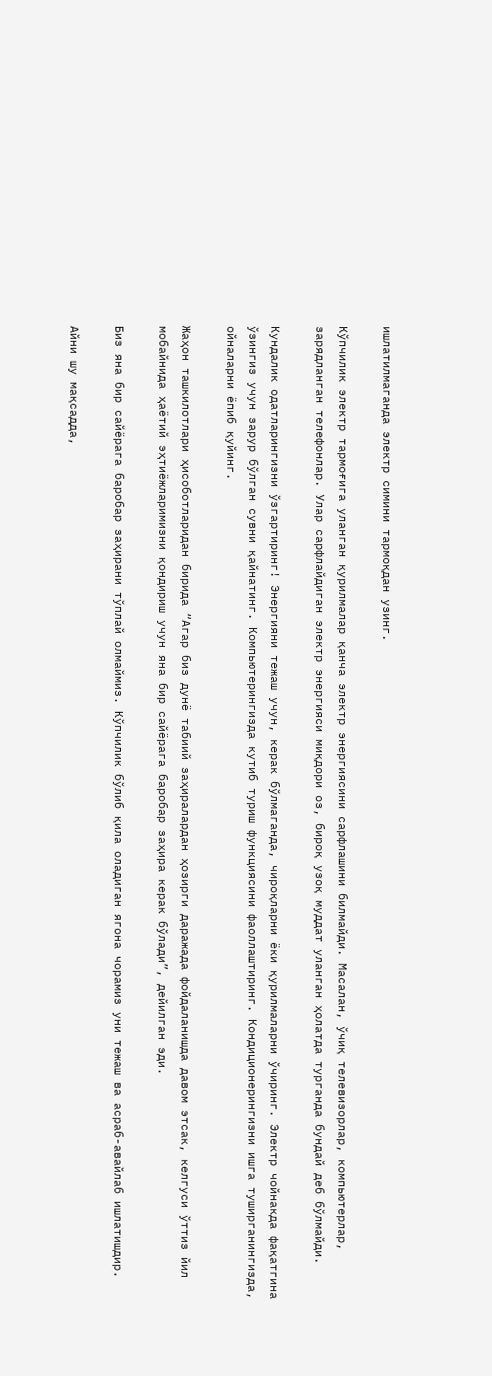ишлатилмаганда электр симини тармоқдан узинг.

Кўпчилик электр тармоғига уланган қурилмалар қанча электр энергиясини сарфлашини билмайди. Масалан, ўчиқ телевизорлар, компьютерлар, зарядланган телефонлар. Улар сарфлайдиган электр энергияси миқдори оз, бироқ узоқ муддат уланган ҳолатда турганда бундай деб бўлмайди.

Кундалик одатларингизни ўзгартиринг! Энергияни тежаш учун, керак бўлмаганда, чироқларни ёки қурилмаларни ўчиринг. Электр чойнакда фақатгина ўзингиз учун зарур бўлган сувни қайнатинг. Компьютерингизда кутиб туриш функциясини фаоллаштиринг. Кондиционерингизни ишга туширганингизда, ойналарни ёпиб қуйинг.

Жаҳон ташкилотлари ҳисоботларидан бирида “Агар биз дунё табиий заҳиралардан ҳозирги даражада фойдаланишда давом этсак, келгуси ўттиз йил мобайнида ҳаётий эҳтиёжларимизни қондириш учун яна бир сайёрага баробар заҳира керак бўлади”, дейилган эди.

Биз яна бир сайёрага баробар заҳирани тўплай олмаймиз. Кўпчилик бўлиб қила оладиган ягона чорамиз уни тежаш ва асраб-авайлаб ишлатишдир.

Айни шу мақсадда,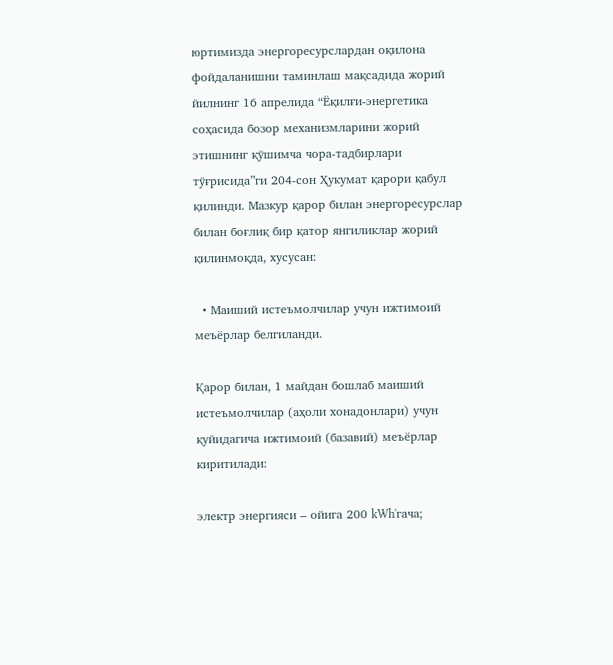юртимизда энергоресурслардан оқилона фойдаланишни таминлаш мақсадида жорий йилнинг 16 апрелида “Ёқилғи-энергетика соҳасида бозор механизмларини жорий этишнинг қўшимча чора-тадбирлари тўғрисида”ги 204-сон Ҳукумат қарори қабул қилинди. Мазкур қарор билан энергоресурслар билан боғлиқ бир қатор янгиликлар жорий қилинмоқда, хусусан:

  • Маиший истеъмолчилар учун ижтимоий меъёрлар белгиланди.

Қарор билан, 1 майдан бошлаб маиший истеъмолчилар (аҳоли хонадонлари) учун қуйидагича ижтимоий (базавий) меъёрлар киритилади:

электр энергияси – ойига 200 kWh'гача;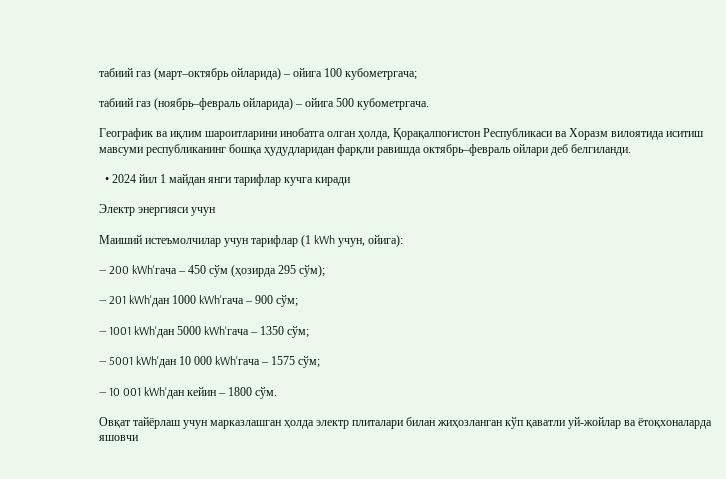табиий газ (март–октябрь ойларида) – ойига 100 кубометргача;

табиий газ (ноябрь–февраль ойларида) – ойига 500 кубометргача.

Географик ва иқлим шароитларини инобатга олган ҳолда, Қорақалпоғистон Республикаси ва Хоразм вилоятида иситиш мавсуми республиканинг бошқа ҳудудларидан фарқли равишда октябрь–февраль ойлари деб белгиланди.

  • 2024 йил 1 майдан янги тарифлар кучга киради

Электр энергияси учун

Маиший истеъмолчилар учун тарифлар (1 kWh учун, ойига):

— 200 kWh'гача – 450 сўм (ҳозирда 295 сўм);

— 201 kWh'дан 1000 kWh'гача – 900 сўм;

— 1001 kWh'дан 5000 kWh'гача – 1350 сўм;

— 5001 kWh'дан 10 000 kWh'гача – 1575 сўм;

— 10 001 kWh'дан кейин – 1800 сўм.

Овқат тайёрлаш учун марказлашган ҳолда электр плиталари билан жиҳозланган кўп қаватли уй-жойлар ва ётоқхоналарда яшовчи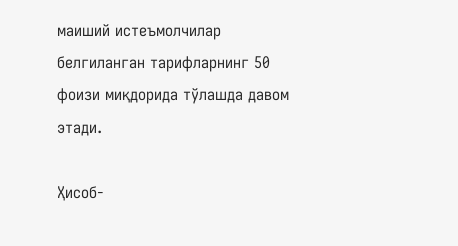маиший истеъмолчилар белгиланган тарифларнинг 50 фоизи миқдорида тўлашда давом этади.

Ҳисоб-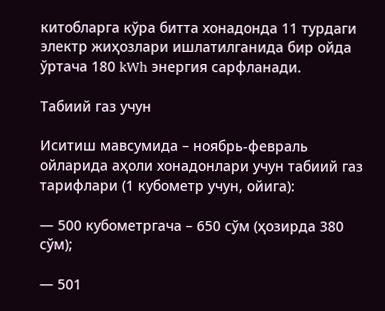китобларга кўра битта хонадонда 11 турдаги электр жиҳозлари ишлатилганида бир ойда ўртача 180 kWh энергия сарфланади.

Табиий газ учун

Иситиш мавсумида – ноябрь-февраль ойларида аҳоли хонадонлари учун табиий газ тарифлари (1 кубометр учун, ойига):

— 500 кубометргача – 650 сўм (ҳозирда 380 сўм);

— 501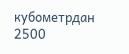кубометрдан 2500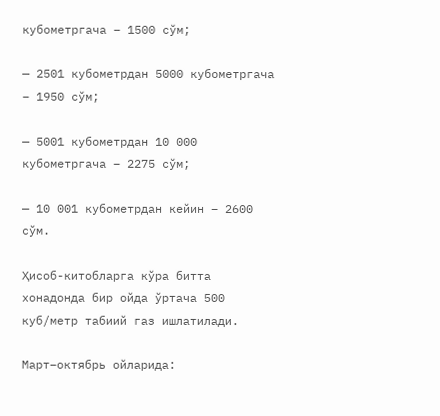кубометргача – 1500 сўм;

— 2501 кубометрдан 5000 кубометргача – 1950 сўм;

— 5001 кубометрдан 10 000 кубометргача – 2275 сўм;

— 10 001 кубометрдан кейин – 2600 сўм.

Ҳисоб-китобларга кўра битта хонадонда бир ойда ўртача 500 куб/метр табиий газ ишлатилади.

Март–октябрь ойларида: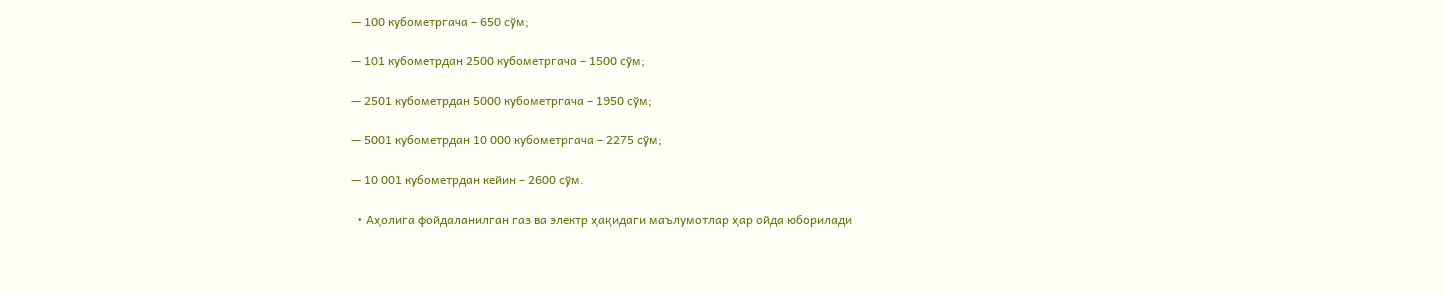— 100 кубометргача – 650 сўм;

— 101 кубометрдан 2500 кубометргача – 1500 сўм;

— 2501 кубометрдан 5000 кубометргача – 1950 сўм;

— 5001 кубометрдан 10 000 кубометргача – 2275 сўм;

— 10 001 кубометрдан кейин – 2600 сўм.

  • Аҳолига фойдаланилган газ ва электр ҳақидаги маълумотлар ҳар ойда юборилади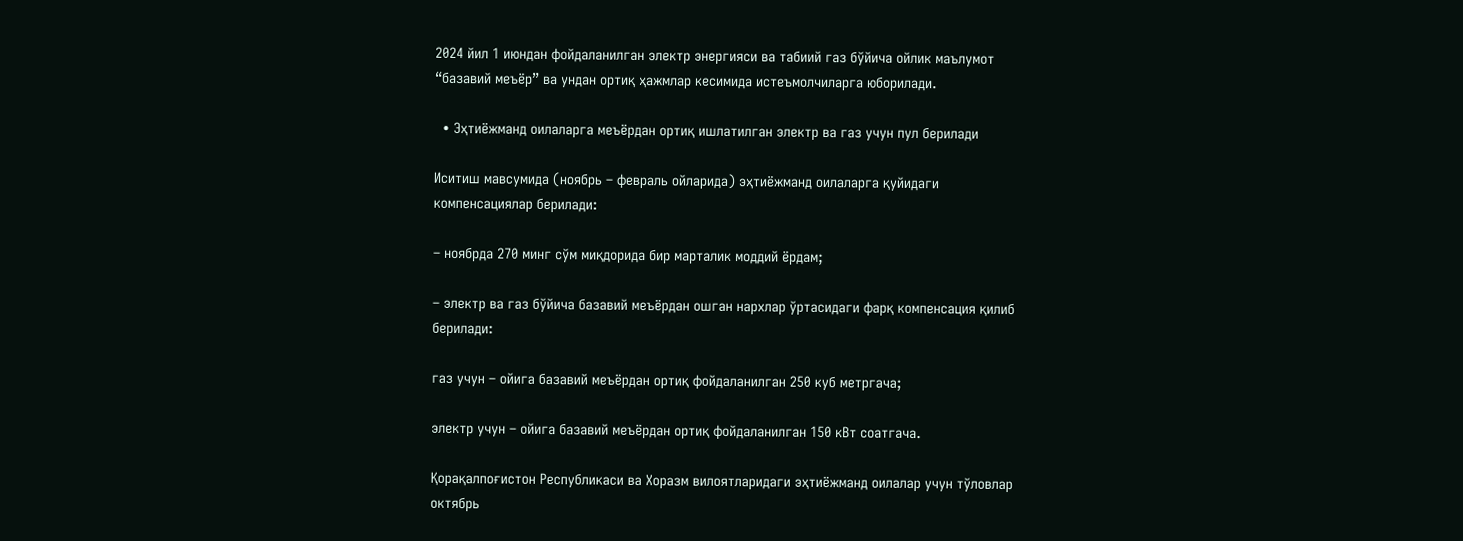2024 йил 1 июндан фойдаланилган электр энергияси ва табиий газ бўйича ойлик маълумот “базавий меъёр” ва ундан ортиқ ҳажмлар кесимида истеъмолчиларга юборилади.

  • Эҳтиёжманд оилаларга меъёрдан ортиқ ишлатилган электр ва газ учун пул берилади

Иситиш мавсумида (ноябрь – февраль ойларида) эҳтиёжманд оилаларга қуйидаги компенсациялар берилади:

– ноябрда 270 минг сўм миқдорида бир марталик моддий ёрдам;

– электр ва газ бўйича базавий меъёрдан ошган нархлар ўртасидаги фарқ компенсация қилиб берилади:

газ учун – ойига базавий меъёрдан ортиқ фойдаланилган 250 куб метргача;

электр учун – ойига базавий меъёрдан ортиқ фойдаланилган 150 кВт соатгача.

Қорақалпоғистон Республикаси ва Хоразм вилоятларидаги эҳтиёжманд оилалар учун тўловлар октябрь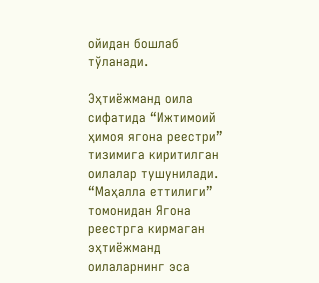ойидан бошлаб тўланади.

Эҳтиёжманд оила сифатида “Ижтимоий ҳимоя ягона реестри” тизимига киритилган оилалар тушунилади. “Маҳалла еттилиги” томонидан Ягона реестрга кирмаган эҳтиёжманд оилаларнинг эса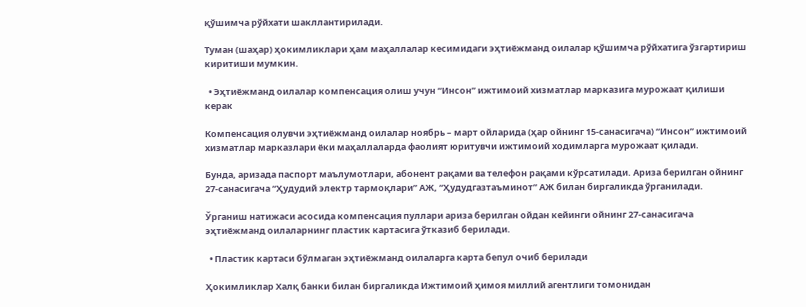қўшимча рўйхати шакллантирилади.

Туман (шаҳар) ҳокимликлари ҳам маҳаллалар кесимидаги эҳтиёжманд оилалар қўшимча рўйхатига ўзгартириш киритиши мумкин.

  • Эҳтиёжманд оилалар компенсация олиш учун “Инсон” ижтимоий хизматлар марказига мурожаат қилиши керак

Компенсация олувчи эҳтиёжманд оилалар ноябрь – март ойларида (ҳар ойнинг 15-санасигача) “Инсон” ижтимоий хизматлар марказлари ёки маҳаллаларда фаолият юритувчи ижтимоий ходимларга мурожаат қилади.

Бунда, аризада паспорт маълумотлари, абонент рақами ва телефон рақами кўрсатилади. Ариза берилган ойнинг 27-санасигача “Ҳудудий электр тармоқлари” АЖ, “Ҳудудгазтаъминот” АЖ билан биргаликда ўрганилади.

Ўрганиш натижаси асосида компенсация пуллари ариза берилган ойдан кейинги ойнинг 27-санасигача эҳтиёжманд оилаларнинг пластик картасига ўтказиб берилади.

  • Пластик картаси бўлмаган эҳтиёжманд оилаларга карта бепул очиб берилади

Ҳокимликлар Халқ банки билан биргаликда Ижтимоий ҳимоя миллий агентлиги томонидан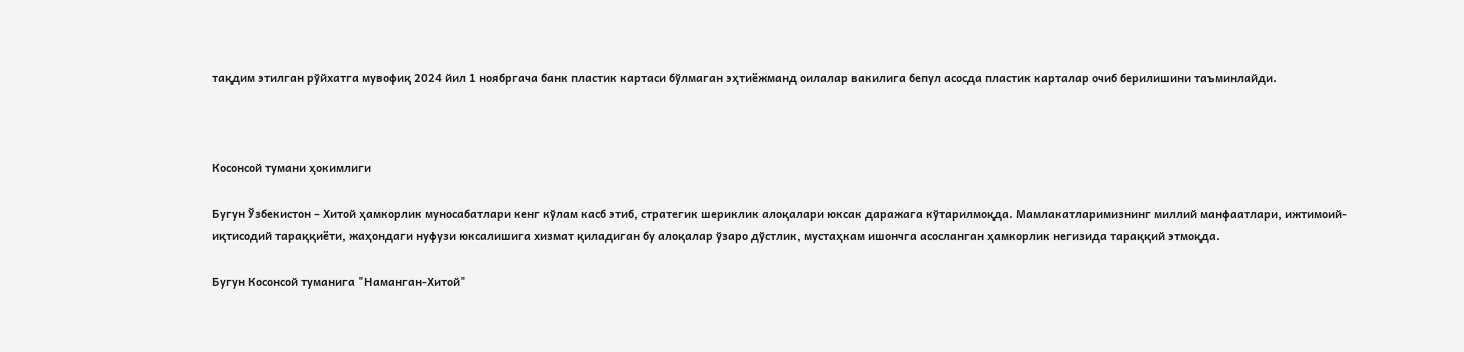тақдим этилган рўйхатга мувофиқ 2024 йил 1 ноябргача банк пластик картаси бўлмаган эҳтиёжманд оилалар вакилига бепул асосда пластик карталар очиб берилишини таъминлайди.



Косонсой тумани ҳокимлиги

Бугун Ўзбекистон – Хитой ҳамкорлик муносабатлари кенг кўлам касб этиб, стратегик шериклик алоқалари юксак даражага кўтарилмоқда. Мамлакатларимизнинг миллий манфаатлари, ижтимоий-иқтисодий тараққиёти, жаҳондаги нуфузи юксалишига хизмат қиладиган бу алоқалар ўзаро дўстлик, мустаҳкам ишончга асосланган ҳамкорлик негизида тараққий этмоқда.

Бугун Косонсой туманига "Наманган-Хитой"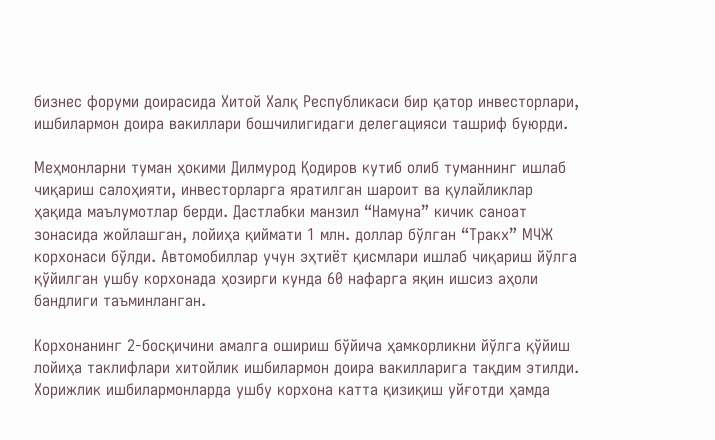бизнес форуми доирасида Хитой Халқ Республикаси бир қатор инвесторлари, ишбилармон доира вакиллари бошчилигидаги делегацияси ташриф буюрди.

Меҳмонларни туман ҳокими Дилмурод Қодиров кутиб олиб туманнинг ишлаб чиқариш салоҳияти, инвесторларга яратилган шароит ва қулайликлар ҳақида маълумотлар берди. Дастлабки манзил “Намуна” кичик саноат зонасида жойлашган, лойиҳа қиймати 1 млн. доллар бўлган “Тракх” МЧЖ корхонаси бўлди. Автомобиллар учун эҳтиёт қисмлари ишлаб чиқариш йўлга қўйилган ушбу корхонада ҳозирги кунда 60 нафарга яқин ишсиз аҳоли бандлиги таъминланган.

Корхонанинг 2-босқичини амалга ошириш бўйича ҳамкорликни йўлга қўйиш лойиҳа таклифлари хитойлик ишбилармон доира вакилларига тақдим этилди. Хорижлик ишбилармонларда ушбу корхона катта қизиқиш уйғотди ҳамда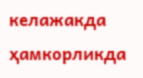келажакда ҳамкорликда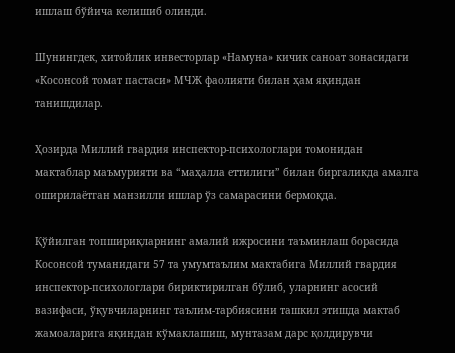ишлаш бўйича келишиб олинди.

Шунингдек, хитойлик инвесторлар «Намуна» кичик саноат зонасидаги «Косонсой томат пастаси» МЧЖ фаолияти билан ҳам яқиндан танишдилар.

Ҳозирда Миллий гвардия инспектор-психологлари томонидан мактаблар маъмурияти ва “маҳалла еттилиги” билан биргаликда амалга оширилаётган манзилли ишлар ўз самарасини бермоқда.

Қўйилган топшириқларнинг амалий ижросини таъминлаш борасида Косонсой туманидаги 57 та умумтаълим мактабига Миллий гвардия инспектор-психологлари бириктирилган бўлиб, уларнинг асосий вазифаси, ўқувчиларнинг таълим-тарбиясини ташкил этишда мактаб жамоаларига яқиндан кўмаклашиш, мунтазам дарс қолдирувчи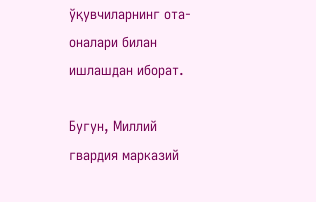ўқувчиларнинг ота-оналари билан ишлашдан иборат.

Бугун, Миллий гвардия марказий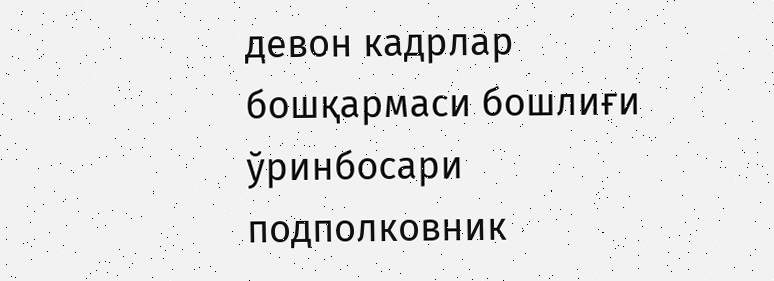девон кадрлар бошқармаси бошлиғи ўринбосари подполковник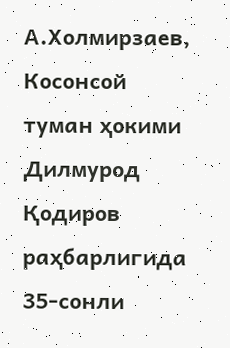А.Холмирзаев, Косонсой туман ҳокими Дилмурод Қодиров раҳбарлигида 35-сонли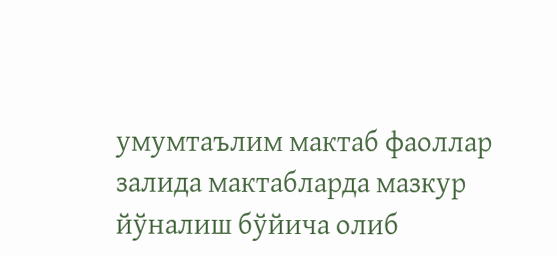умумтаълим мактаб фаоллар залида мактабларда мазкур йўналиш бўйича олиб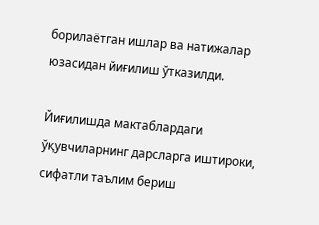борилаётган ишлар ва натижалар юзасидан йиғилиш ўтказилди.

Йиғилишда мактаблардаги ўқувчиларнинг дарсларга иштироки, сифатли таълим бериш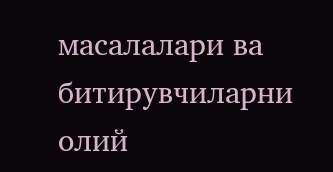масалалари ва битирувчиларни олий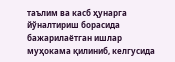таълим ва касб ҳунарга йўналтириш борасида бажарилаётган ишлар муҳокама қилиниб, келгусида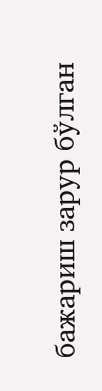бажариш зарур бўлган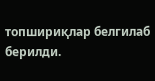топшириқлар белгилаб берилди.